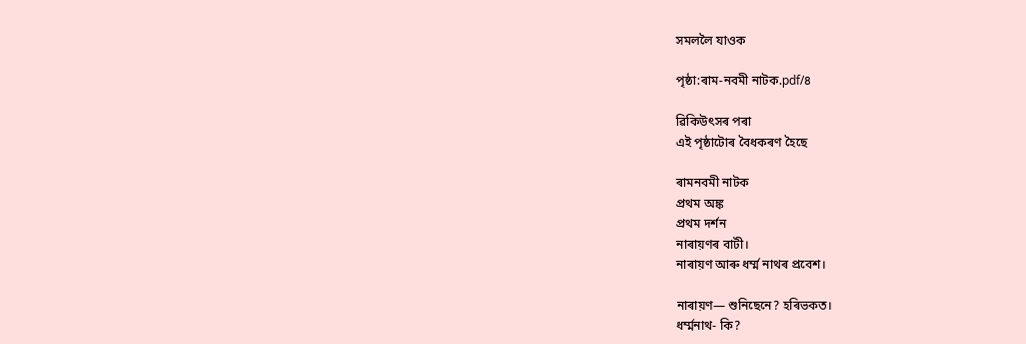সমললৈ যাওক

পৃষ্ঠা:ৰাম-নবমী নাটক.pdf/৪

ৱিকিউৎসৰ পৰা
এই পৃষ্ঠাটোৰ বৈধকৰণ হৈছে

ৰামনবমী নাটক
প্ৰথম অঙ্ক
প্ৰথম দৰ্শন
নাৰায়ণৰ বাটী।
নাৰায়ণ আৰু ধৰ্ম্ম নাথৰ প্ৰবেশ।

নাৰায়ণ— শুনিছেনে? হৰিভকত।
ধৰ্ম্মনাথ- কি?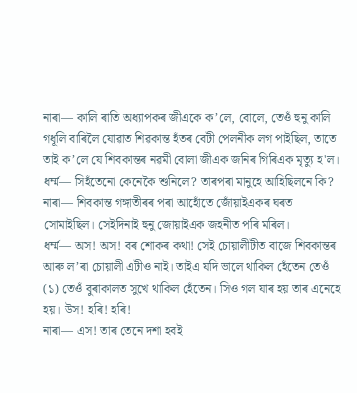নাৰা— কালি ৰাতি অধ্যাপকৰ জীএকে ক’লে, বোলে, তেওঁ হুনু কালি গধূলি বাৰিলৈ যোৱাত শিৱকান্ত হঁতৰ বেটী পেলনীক লগ পাইছিল, তাতে তাই ক’লে যে শিবকান্তৰ নৱমী বোলা জীএক জনিৰ গিৰিএক মৃত্যু হ'ল।
ধৰ্ম্ম— সিহঁতেনো কেনেকৈ শুনিলে? তাৰপৰা মানুহে আহিছিলনে কি?
নাৰা— শিবকান্ত গঙ্গাতীৰৰ পৰা আহোঁতে জোঁয়াইএকৰ ঘৰত সোমাইছিল। সেইদিনাই হুনু জোয়াইএক জহনীত পৰি মৰিল।
ধৰ্ম্ম— অস! অস! বৰ শোকৰ কথা! সেই চোয়ালীটীত বাজে শিবকান্তৰ আৰু ল’ৰা চোয়ালী এটীও নাই। তাইএ যদি ভালে থাকিল হেঁতেন তেওঁ (১) তেওঁ বুৰাকালত সুখে থাকিল হেঁতেন। সিও গল যাৰ হয় তাৰ এনেহে হয়। উস! হৰি! হৰি!
নাৰা— এস! তাৰ তেনে দশা হবই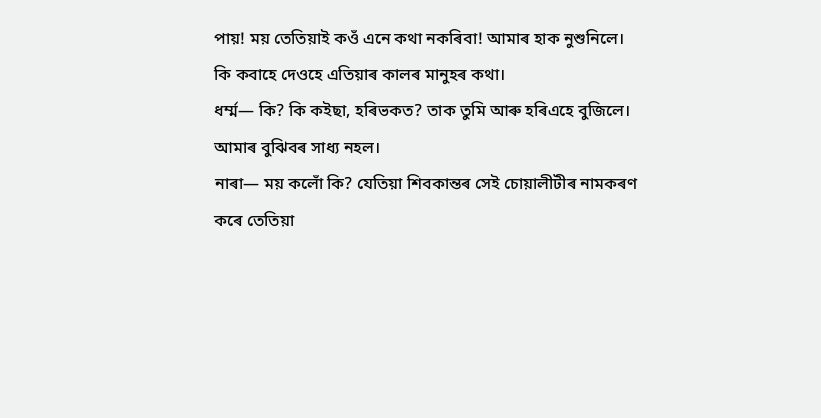পায়! ময় তেতিয়াই কওঁ এনে কথা নকৰিবা! আমাৰ হাক নুশুনিলে। কি কবাহে দেওহে এতিয়াৰ কালৰ মানুহৰ কথা।
ধৰ্ম্ম— কি? কি কইছা, হৰিভকত? তাক তুমি আৰু হৰিএহে বুজিলে। আমাৰ বুঝিবৰ সাধ্য নহল।
নাৰা— ময় কলোঁ কি? যেতিয়া শিবকান্তৰ সেই চোয়ালীটীৰ নামকৰণ কৰে তেতিয়া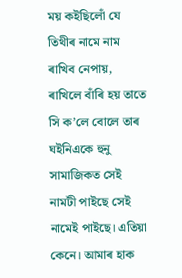ময় কইছিলোঁ যে তিথীৰ নামে নাম ৰাখিব নেপায়, ৰাখিলে বাঁৰি হয় তাতে সি ক’লে বোলে তাৰ ঘইনিএকে হুনু সামাজিকত সেই নামটী পাইছে সেই নামেই পাইছে। এতিয়া কেনে। আমাৰ হাক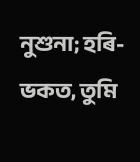নুশুনা; হৰি-ভকত, তুমি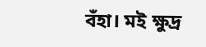বঁহা। মই ক্ষুদ্ৰ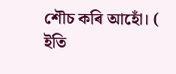শৌচ কৰি আহোঁ। ( ইতি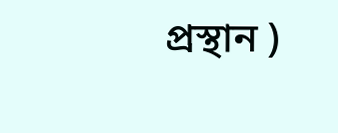প্ৰস্থান )